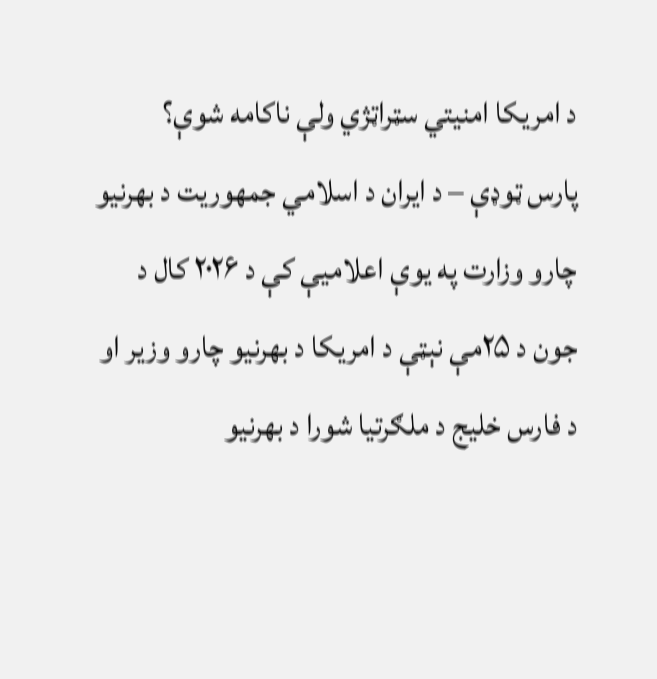د امریکا امنیتي سټراټژي ولې ناکامه شوې؟
پارس ټوډې – د ایران د اسلامي جمهوریت د بهرنیو چارو وزارت په یوې اعلامیې کې د ۲۰۲۶ کال د جون د ۲۵مې نېټې د امریکا د بهرنیو چارو وزیر او د فارس خلیج د ملګرتیا شورا د بهرنیو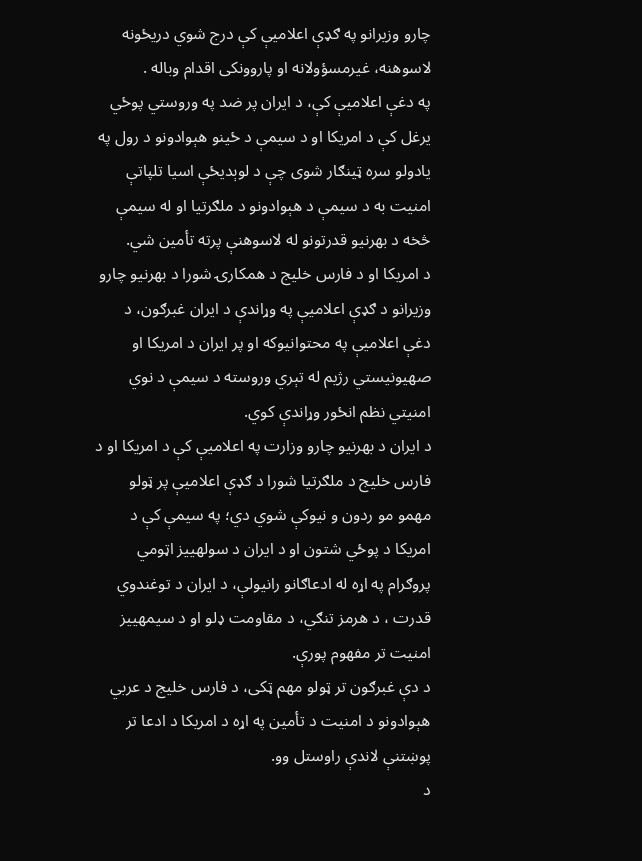چارو وزیرانو په ګډې اعلامیې کې درج شوي دریځونه لاسوهنه، غیرمسؤولانه او پاروونکی اقدام وباله .
په دغې اعلامیې کې، د ایران پر ضد په وروستي پوځي یرغل کې د امریکا او د سیمې د ځینو هېوادونو د رول په یادولو سره ټینګار شوی چې د لوېدیځې اسیا تلپاتې امنیت به د سیمې د هېوادونو د ملګرتیا او له سیمې څخه د بهرنیو قدرتونو له لاسوهنې پرته تأمین شي.
د امریکا او د فارس خلیج د همکارۍ شورا د بهرنیو چارو وزیرانو د ګډې اعلامیې په وړاندې د ایران غبرګون، د دغې اعلامیې په محتوانیوکه او پر ایران د امریکا او صهیونیستي رژیم له تېري وروسته د سیمې د نوي امنیتي نظم انځور وړاندې کوي.
د ایران د بهرنیو چارو وزارت په اعلامیې کې د امریکا او د فارس خلیج د ملګرتیا شورا د ګډې اعلامیې پر ټولو مهمو مو ردون و نیوکې شوي دي؛ په سیمې کې د امریکا د پوځي شتون او د ایران د سولهییز اټومي پروګرام په اړه له ادعاګانو رانیولې، د ایران د توغندوي قدرت ، د هرمز تنګي، د مقاومت ډلو او د سیمهییز امنیت تر مفهوم پورې.
د دې غبرګون تر ټولو مهم ټکی، د فارس خلیج د عربي هېوادونو د امنیت د تأمین په اړه د امریکا د ادعا تر پوښتنې لاندې راوستل وو.
د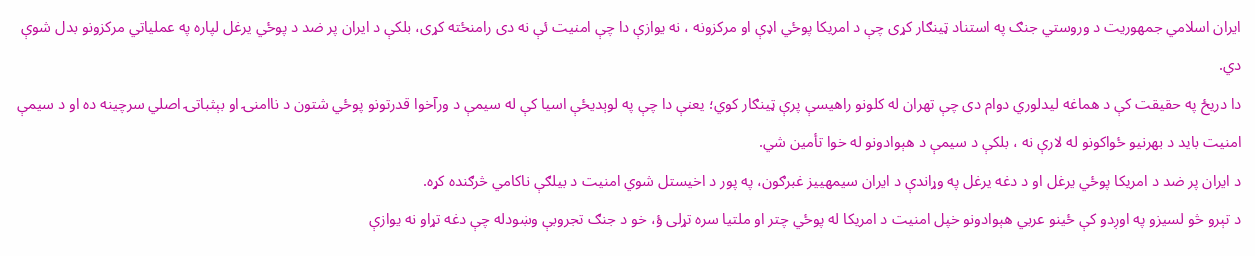ایران اسلامي جمهوریت د وروستي جنګ په استناد ټینګار کړی چې د امریکا پوځي اډې او مرکزونه ، نه یوازې دا چې امنیت ئې نه دی رامنځته کړی، بلکې د ایران پر ضد د پوځي یرغل لپاره په عملیاتي مرکزونو بدل شوې دي.
دا دریځ په حقیقت کې د هماغه لیدلوري دوام دی چې تهران له کلونو راهیسې پرې ټینګار کوي؛ یعنې دا چې په لوېدیځې اسیا کې له سیمې د ورآخوا قدرتونو پوځي شتون د ناامنۍ او بېثباتۍ اصلي سرچینه ده او د سیمې امنیت باید د بهرنیو ځواکونو له لارې نه ، بلکې د سیمې د هېوادونو له خوا تأمین شي.
د ایران پر ضد د امریکا پوځي یرغل او د دغه یرغل په وړاندې د ایران سیمهییز غبرګون، په پور د اخیستل شوي امنیت د بیلګې ناکامي څرګنده کړه.
د تېرو څو لسیزو په اوږدو کې ځینو عربي هېوادونو خپل امنیت د امریکا له پوځي چتر او ملتیا سره تړلی ؤ، خو د جنګ تجروبې وښودله چې دغه تړاو نه یوازې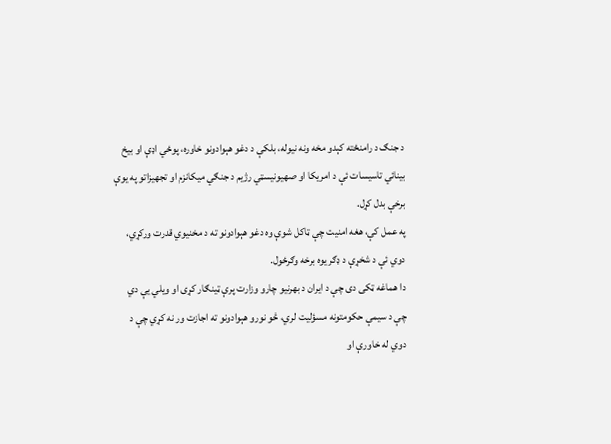د جنګ د رامنځته کېدو مخه ونه نیوله، بلکې د دغو هېوادونو خاوره، پوځي اډې او بیخ بینائي تاسیسات ئې د امریکا او صهیونیسټي رژیم د جنګي میکانزم او تجهیزاتو په یوې برخې بدل کړل.
په عمل کې، هغه امنیت چې ټاکل شوې وه دغو هېوادونو ته د مخنیوي قدرت ورکړي، دوي ئې د شخړې د ډګر یوه برخه وګرځول.
دا هماغه ټکی دی چې د ایران د بهرنیو چارو وزارت پرې ټینګار کړی او ویلي یې دي چې د سیمې حکومتونه مسؤلیت لري، څو نورو هېوادونو ته اجازت ور نه کړي چې د دوي له خاورې او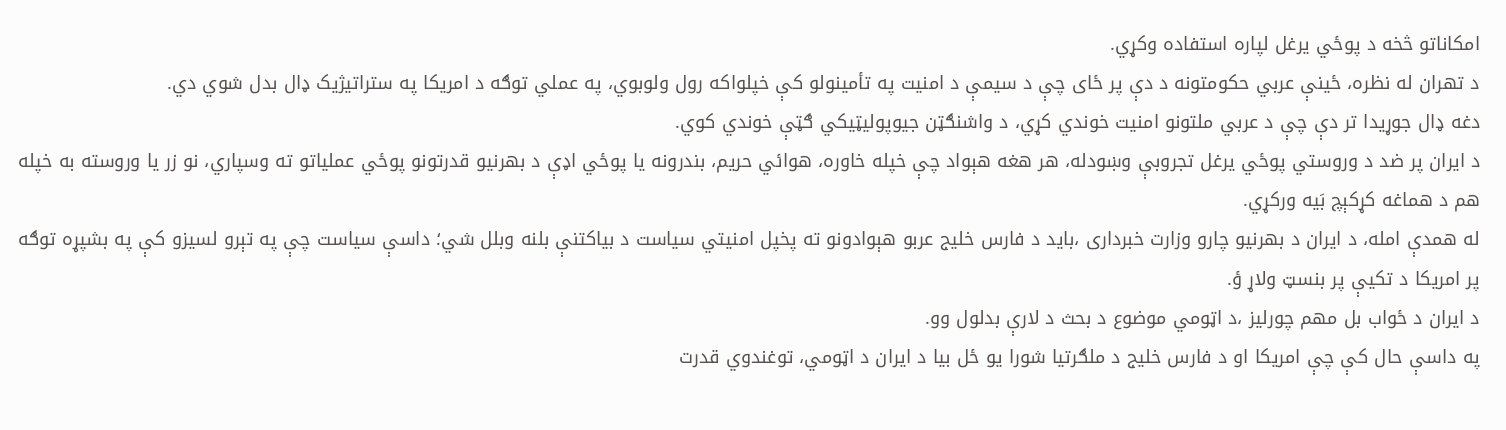امکاناتو څخه د پوځي یرغل لپاره استفاده وکړي.
د تهران له نظره، ځینې عربي حکومتونه د دې پر ځای چې د سیمې د امنیت په تأمینولو کې خپلواکه رول ولوبوي، په عملي توګه د امریکا په ستراتیژیک ډال بدل شوي دي.
دغه ډال جوړیدا تر دې چې د عربي ملتونو امنیت خوندي کړي، د واشنګټن جیوپولیټیکي ګټې خوندي کوي.
د ایران پر ضد د وروستي پوځي یرغل تجروبې وښودله، هر هغه هېواد چې خپله خاوره، هوائي حریم، بندرونه یا پوځي اډې د بهرنیو قدرتونو پوځي عملیاتو ته وسپاري، نو زر یا وروسته به خپله هم د هماغه کړکېچ بَیه ورکړي.
له همدې امله، د ایران د بهرنیو چارو وزارت خبرداری ،باید د فارس خلیج عربو هېوادونو ته پخپل امنیتي سیاست د بیاکتنې بلنه وبلل شي؛ داسې سیاست چې په تېرو لسیزو کې په بشپړه توګه پر امریکا د تکیې پر بنسټ ولاړ ؤ.
د ایران د ځواب بل مهم چورلیز ،د اټومي موضوع د بحث د لارې بدلول وو.
په داسې حال کې چې امریکا او د فارس خلیج د ملګرتیا شورا یو ځل بیا د ایران د اټومي، توغندوي قدرت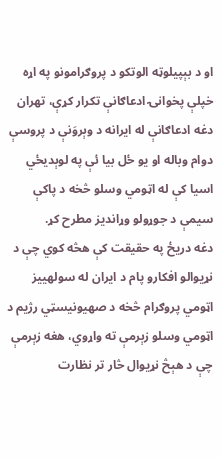او د بېپیلوټه الوتکو د پروګرامونو په اړه خپلې پخوانۍ ادعاګانې تکرار کړې، تهران دغه ادعاګانې له ایرانه د وېروَنې د پروسې دوام وباله او یو ځل بیا ئې په لوېدیځي اسیا کې له اټومي وسلو څخه د پاکې سیمې د جوړولو وړاندیز مطرح کړ.
دغه دریځ په حقیقت کې هڅه کوي چې د نړیوالو افکارو پام د ایران له سولهییز اټومي پروګرام څخه د صهیونیسټي رژیم د اټومي وسلو زېرمې ته واړوي، هغه زېرمې چې د هېڅ نړیوال څار تر نظارت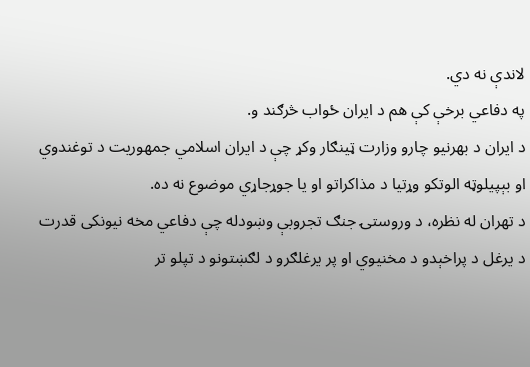لاندې نه دي.
په دفاعي برخې کې هم د ایران ځواب څرګند و.
د ایران د بهرنیو چارو وزارت ټینګار وکړ چې د ایران اسلامي جمهوریت د توغندوي او بېپیلوټه الوتکو وړتیا د مذاکراتو او یا جوړجاړي موضوع نه ده.
د تهران له نظره، د وروستۍ جنګ تجروبې وښودله چې دفاعي مخه نیونکی قدرت د یرغل د پراخېدو د مخنیوي او پر یرغلګرو د لګښتونو د تپلو تر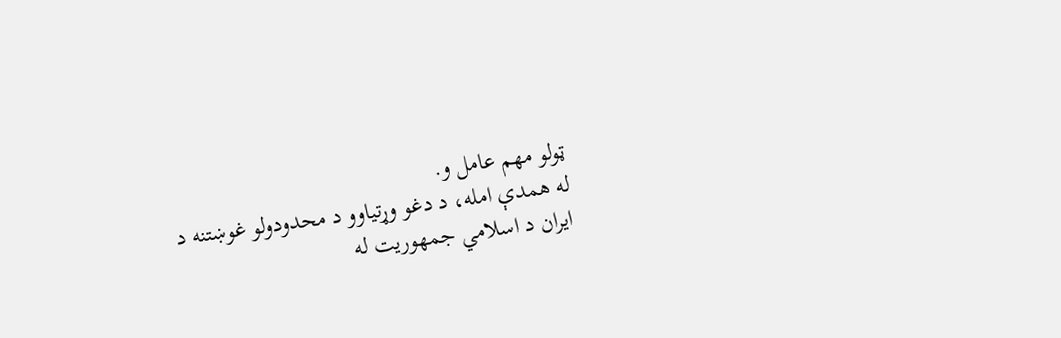ټولو مهم عامل و.
له همدې امله، د دغو وړتیاوو د محدودولو غوښتنه د ایران د اسلامي جمهوریت له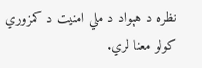نظره د هېواد د ملي امنیت د کمزوري کولو معنا لري.